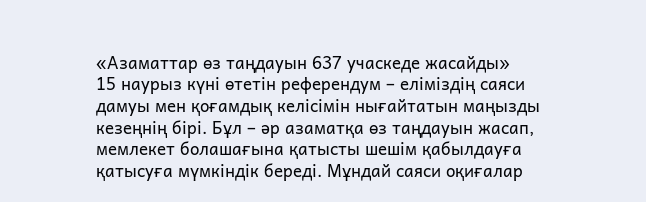«Азаматтар өз таңдауын 637 учаскеде жасайды»
15 наурыз күні өтетін референдум – еліміздің саяси дамуы мен қоғамдық келісімін нығайтатын маңызды кезеңнің бірі. Бұл – әр азаматқа өз таңдауын жасап, мемлекет болашағына қатысты шешім қабылдауға қатысуға мүмкіндік береді. Мұндай саяси оқиғалар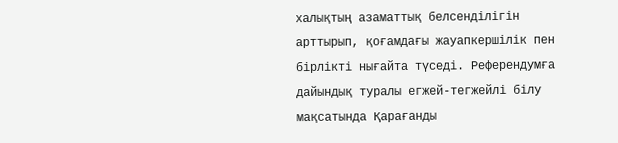халықтың азаматтық белсенділігін арттырып, қоғамдағы жауапкершілік пен бірлікті нығайта түседі. Референдумға дайындық туралы егжей-тегжейлі білу мақсатында Қарағанды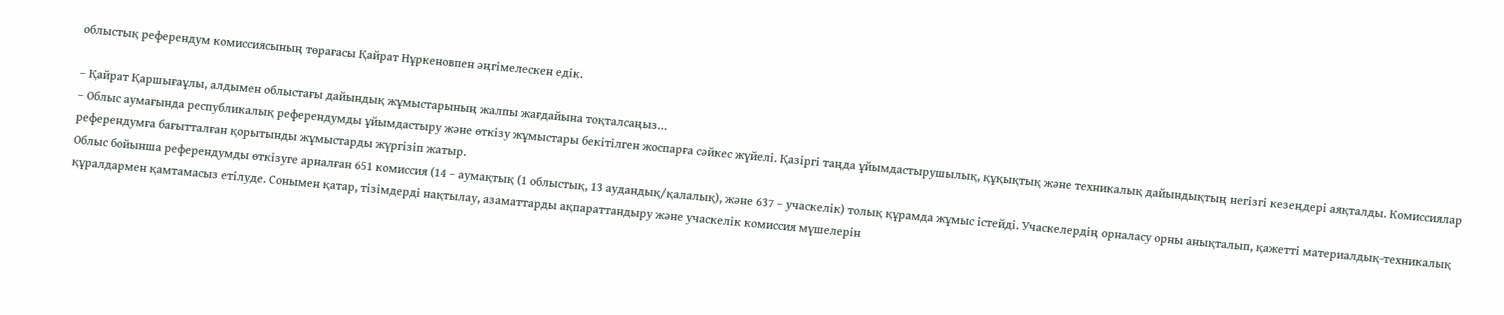облыстық референдум комиссиясының төрағасы Қайрат Нұркеновпен әңгімелескен едік.

– Қайрат Қаршығаұлы, алдымен облыстағы дайындық жұмыстарының жалпы жағдайына тоқталсаңыз…
– Облыс аумағында республикалық референдумды ұйымдастыру және өткізу жұмыстары бекітілген жоспарға сәйкес жүйелі. Қазіргі таңда ұйымдастырушылық, құқықтық және техникалық дайындықтың негізгі кезеңдері аяқталды. Комиссиялар референдумға бағытталған қорытынды жұмыстарды жүргізіп жатыр.
Облыс бойынша референдумды өткізуге арналған 651 комиссия (14 – аумақтық (1 облыстық, 13 аудандық/қалалық), және 637 – учаскелік) толық құрамда жұмыс істейді. Учаскелердің орналасу орны анықталып, қажетті материалдық-техникалық құралдармен қамтамасыз етілуде. Сонымен қатар, тізімдерді нақтылау, азаматтарды ақпараттандыру және учаскелік комиссия мүшелерін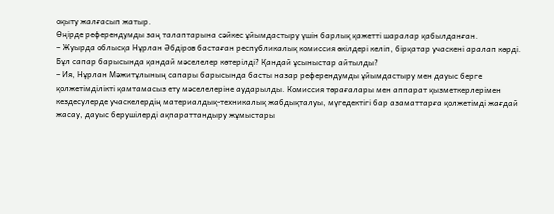оқыту жалғасып жатыр.
Өңірде референдумды заң талаптарына сәйкес ұйымдастыру үшін барлық қажетті шаралар қабылданған.
– Жуырда облысқа Нұрлан Әбдіров бастаған республикалық комиссия өкілдері келіп, бірқатар учаскені аралап көрді. Бұл сапар барысында қандай мәселелер көтерілді? Қандай ұсыныстар айтылды?
– Ия, Нұрлан Мәжитұлының сапары барысында басты назар референдумды ұйымдастыру мен дауыс берге қолжетімділікті қамтамасыз ету мәселелеріне аударылды. Комиссия төрағалары мен аппарат қызметкерлерімен кездесулерде учаскелердің материалдық-техникалық жабдықталуы, мүгедектігі бар азаматтарға қолжетімді жағдай жасау, дауыс берушілерді ақпараттандыру жұмыстары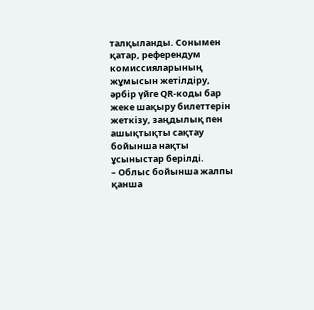талқыланды. Сонымен қатар, референдум комиссияларының жұмысын жетілдіру, әрбір үйге QR-коды бар жеке шақыру билеттерін жеткізу, заңдылық пен ашықтықты сақтау бойынша нақты ұсыныстар берілді.
– Облыс бойынша жалпы қанша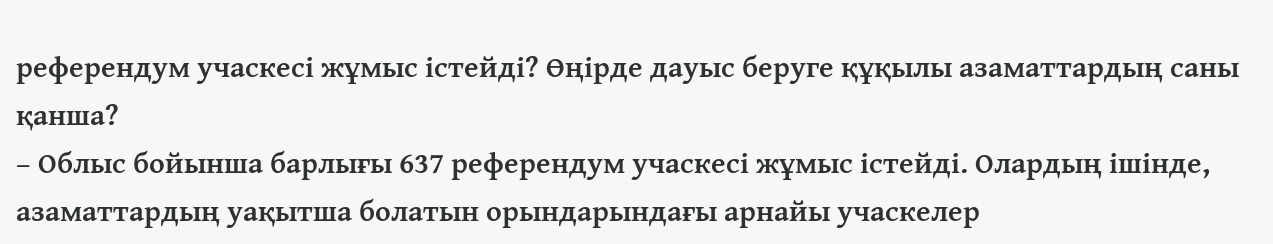референдум учаскесі жұмыс істейді? Өңірде дауыс беруге құқылы азаматтардың саны қанша?
– Облыс бойынша барлығы 637 референдум учаскесі жұмыс істейді. Олардың ішінде, азаматтардың уақытша болатын орындарындағы арнайы учаскелер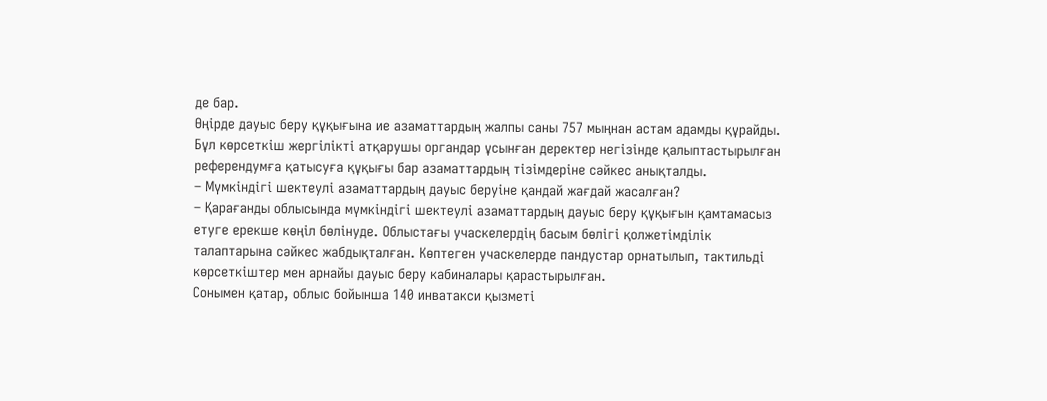де бар.
Өңірде дауыс беру құқығына ие азаматтардың жалпы саны 757 мыңнан астам адамды құрайды. Бұл көрсеткіш жергілікті атқарушы органдар ұсынған деректер негізінде қалыптастырылған референдумға қатысуға құқығы бар азаматтардың тізімдеріне сәйкес анықталды.
– Мүмкіндігі шектеулі азаматтардың дауыс беруіне қандай жағдай жасалған?
– Қарағанды облысында мүмкіндігі шектеулі азаматтардың дауыс беру құқығын қамтамасыз етуге ерекше көңіл бөлінуде. Облыстағы учаскелердің басым бөлігі қолжетімділік талаптарына сәйкес жабдықталған. Көптеген учаскелерде пандустар орнатылып, тактильді көрсеткіштер мен арнайы дауыс беру кабиналары қарастырылған.
Сонымен қатар, облыс бойынша 140 инватакси қызметі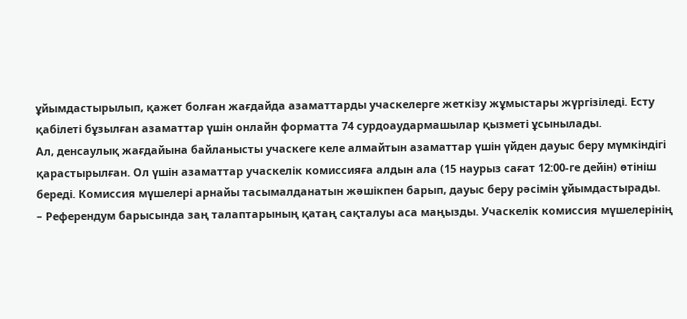ұйымдастырылып, қажет болған жағдайда азаматтарды учаскелерге жеткізу жұмыстары жүргізіледі. Есту қабілеті бұзылған азаматтар үшін онлайн форматта 74 сурдоаудармашылар қызметі ұсынылады.
Ал, денсаулық жағдайына байланысты учаскеге келе алмайтын азаматтар үшін үйден дауыс беру мүмкіндігі қарастырылған. Ол үшін азаматтар учаскелік комиссияға алдын ала (15 наурыз сағат 12:00-ге дейін) өтініш береді. Комиссия мүшелері арнайы тасымалданатын жәшікпен барып, дауыс беру рәсімін ұйымдастырады.
– Референдум барысында заң талаптарының қатаң сақталуы аса маңызды. Учаскелік комиссия мүшелерінің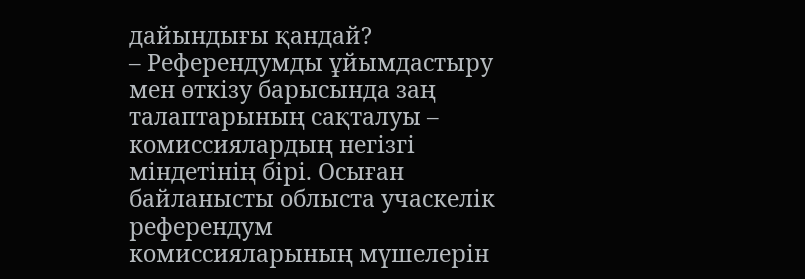дайындығы қандай?
– Референдумды ұйымдастыру мен өткізу барысында заң талаптарының сақталуы – комиссиялардың негізгі міндетінің бірі. Осыған байланысты облыста учаскелік референдум комиссияларының мүшелерін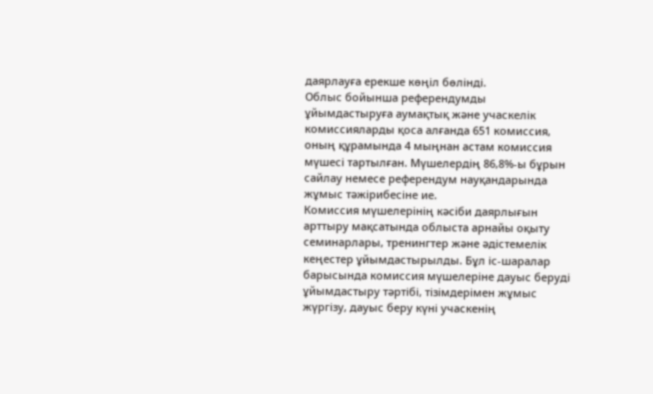даярлауға ерекше көңіл бөлінді.
Облыс бойынша референдумды ұйымдастыруға аумақтық және учаскелік комиссияларды қоса алғанда 651 комиссия, оның құрамында 4 мыңнан астам комиссия мүшесі тартылған. Мүшелердің 86,8%-ы бұрын сайлау немесе референдум науқандарында жұмыс тәжірибесіне ие.
Комиссия мүшелерінің кәсіби даярлығын арттыру мақсатында облыста арнайы оқыту семинарлары, тренингтер және әдістемелік кеңестер ұйымдастырылды. Бұл іс-шаралар барысында комиссия мүшелеріне дауыс беруді ұйымдастыру тәртібі, тізімдерімен жұмыс жүргізу, дауыс беру күні учаскенің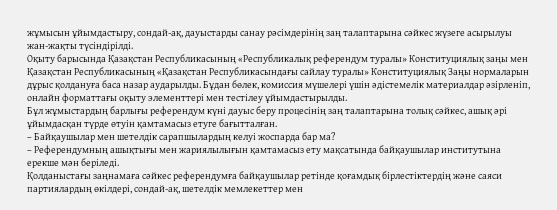жұмысын ұйымдастыру, сондай-ақ, дауыстарды санау рәсімдерінің заң талаптарына сәйкес жүзеге асырылуы жан-жақты түсіндірілді.
Оқыту барысында Қазақстан Республикасының «Республикалық референдум туралы» Конституциялық заңы мен Қазақстан Республикасының «Қазақстан Республикасындағы сайлау туралы» Конституциялық Заңы нормаларын дұрыс қолдануға баса назар аударылды. Бұдан бөлек, комиссия мүшелері үшін әдістемелік материалдар әзірленіп, онлайн форматтағы оқыту элементтері мен тестілеу ұйымдастырылды.
Бұл жұмыстардың барлығы референдум күні дауыс беру процесінің заң талаптарына толық сәйкес, ашық әрі ұйымдасқан түрде өтуін қамтамасыз етуге бағытталған.
– Байқаушылар мен шетелдік сарапшылардың келуі жоспарда бар ма?
– Референдумның ашықтығы мен жариялылығын қамтамасыз ету мақсатында байқаушылар институтына ерекше мән беріледі.
Қолданыстағы заңнамаға сәйкес референдумға байқаушылар ретінде қоғамдық бірлестіктердің және саяси партиялардың өкілдері, сондай-ақ, шетелдік мемлекеттер мен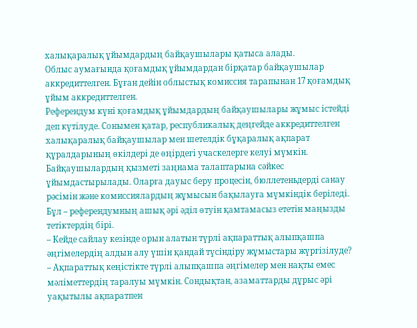халықаралық ұйымдардың байқаушылары қатыса алады.
Облыс аумағында қоғамдық ұйымдардан бірқатар байқаушылар аккредиттелген. Бұған дейін облыстық комиссия тарапынан 17 қоғамдық ұйым аккредиттелген.
Референдум күні қоғамдық ұйымдардың байқаушылары жұмыс істейді деп күтілуде. Сонымен қатар, республикалық деңгейде аккредиттелген халықаралық байқаушылар мен шетелдік бұқаралық ақпарат құралдарының өкілдері де өңірдегі учаскелерге келуі мүмкін.
Байқаушылардың қызметі заңнама талаптарына сәйкес ұйымдастырылады. Оларға дауыс беру процесін, бюллетеньдерді санау рәсімін және комиссиялардың жұмысын бақылауға мүмкіндік беріледі. Бұл – референдумның ашық әрі әділ өтуін қамтамасыз ететін маңызды тетіктердің бірі.
– Кейде сайлау кезінде орын алатын түрлі ақпараттық алыпқашпа әңгімелердің алдын алу үшін қандай түсіндіру жұмыстары жүргізілуде?
– Ақпараттық кеңістікте түрлі алыпқашпа әңгімелер мен нақты емес мәліметтердің таралуы мүмкін. Сондықтан, азаматтарды дұрыс әрі уақытылы ақпаратпен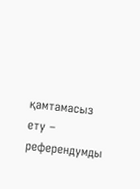қамтамасыз ету – референдумды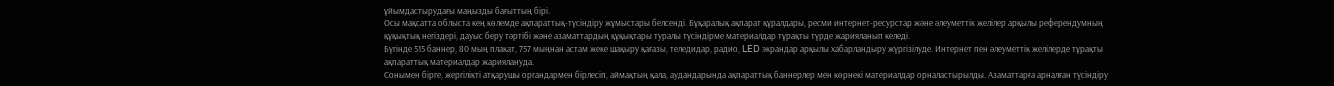ұйымдастырудағы маңызды бағыттың бірі.
Осы мақсатта облыста кең көлемде ақпараттық-түсіндіру жұмыстары белсенді. Бұқаралық ақпарат құралдары, ресми интернет-ресурстар және әлеуметтік желілер арқылы референдумның құқықтық негіздері, дауыс беру тәртібі және азаматтардың құқықтары туралы түсіндірме материалдар тұрақты түрде жарияланып келеді.
Бүгінде 515 баннер, 80 мың плакат, 757 мыңнан астам жеке шақыру қағазы, теледидар, радио, LED экрандар арқылы хабарландыру жүргізілуде. Интернет пен әлеуметтік желілерде тұрақты ақпараттық материалдар жариялануда.
Сонымен бірге, жергілікті атқарушы органдармен бірлесіп, аймақтың қала, аудандарында ақпараттық баннерлер мен көрнекі материалдар орналастырылды. Азаматтарға арналған түсіндіру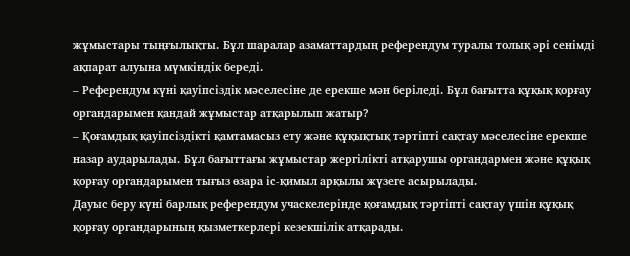жұмыстары тыңғылықты. Бұл шаралар азаматтардың референдум туралы толық әрі сенімді ақпарат алуына мүмкіндік береді.
– Референдум күні қауіпсіздік мәселесіне де ерекше мән беріледі. Бұл бағытта құқық қорғау органдарымен қандай жұмыстар атқарылып жатыр?
– Қоғамдық қауіпсіздікті қамтамасыз ету және құқықтық тәртіпті сақтау мәселесіне ерекше назар аударылады. Бұл бағыттағы жұмыстар жергілікті атқарушы органдармен және құқық қорғау органдарымен тығыз өзара іс-қимыл арқылы жүзеге асырылады.
Дауыс беру күні барлық референдум учаскелерінде қоғамдық тәртіпті сақтау үшін құқық қорғау органдарының қызметкерлері кезекшілік атқарады.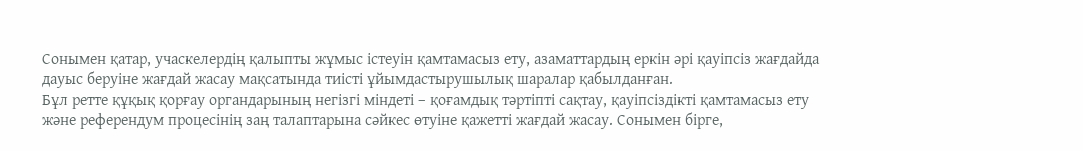Сонымен қатар, учаскелердің қалыпты жұмыс істеуін қамтамасыз ету, азаматтардың еркін әрі қауіпсіз жағдайда дауыс беруіне жағдай жасау мақсатында тиісті ұйымдастырушылық шаралар қабылданған.
Бұл ретте құқық қорғау органдарының негізгі міндеті – қоғамдық тәртіпті сақтау, қауіпсіздікті қамтамасыз ету және референдум процесінің заң талаптарына сәйкес өтуіне қажетті жағдай жасау. Сонымен бірге,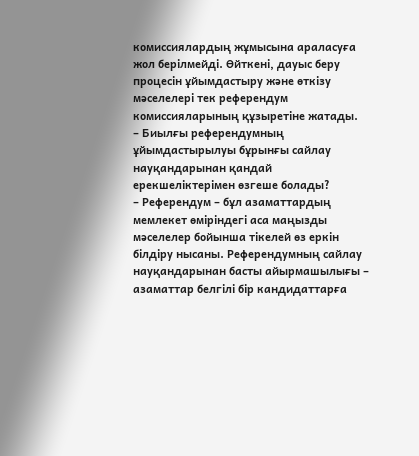комиссиялардың жұмысына араласуға жол берілмейді. Өйткені, дауыс беру процесін ұйымдастыру және өткізу мәселелері тек референдум комиссияларының құзыретіне жатады.
– Биылғы референдумның ұйымдастырылуы бұрынғы сайлау науқандарынан қандай ерекшеліктерімен өзгеше болады?
– Референдум – бұл азаматтардың мемлекет өміріндегі аса маңызды мәселелер бойынша тікелей өз еркін білдіру нысаны. Референдумның сайлау науқандарынан басты айырмашылығы – азаматтар белгілі бір кандидаттарға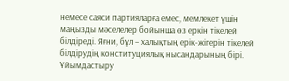немесе саяси партияларға емес, мемлекет үшін маңызды мәселелер бойынша өз еркін тікелей білдіреді. Яғни, бұл – халықтың ерік-жігерін тікелей білдірудің конституциялық нысандарының бірі.
Ұйымдастыру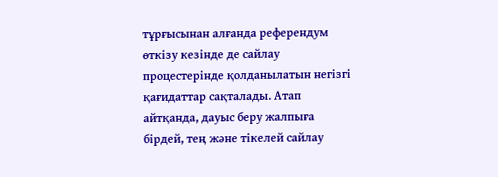тұрғысынан алғанда референдум өткізу кезінде де сайлау процестерінде қолданылатын негізгі қағидаттар сақталады. Атап айтқанда, дауыс беру жалпыға бірдей, тең және тікелей сайлау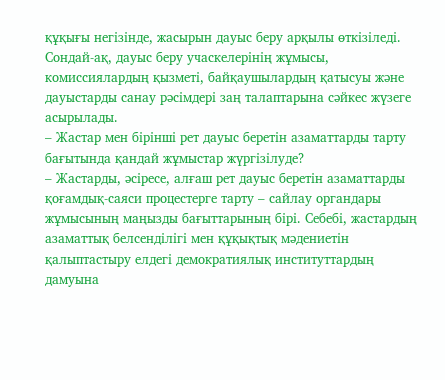құқығы негізінде, жасырын дауыс беру арқылы өткізіледі. Сондай-ақ, дауыс беру учаскелерінің жұмысы, комиссиялардың қызметі, байқаушылардың қатысуы және дауыстарды санау рәсімдері заң талаптарына сәйкес жүзеге асырылады.
– Жастар мен бірінші рет дауыс беретін азаматтарды тарту бағытында қандай жұмыстар жүргізілуде?
– Жастарды, әсіресе, алғаш рет дауыс беретін азаматтарды қоғамдық-саяси процестерге тарту – сайлау органдары жұмысының маңызды бағыттарының бірі. Себебі, жастардың азаматтық белсенділігі мен құқықтық мәдениетін қалыптастыру елдегі демократиялық институттардың дамуына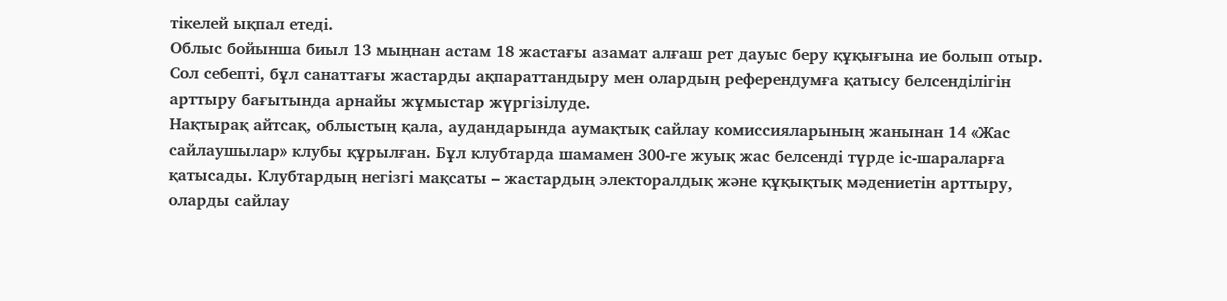тікелей ықпал етеді.
Облыс бойынша биыл 13 мыңнан астам 18 жастағы азамат алғаш рет дауыс беру құқығына ие болып отыр. Сол себепті, бұл санаттағы жастарды ақпараттандыру мен олардың референдумға қатысу белсенділігін арттыру бағытында арнайы жұмыстар жүргізілуде.
Нақтырақ айтсақ, облыстың қала, аудандарында аумақтық сайлау комиссияларының жанынан 14 «Жас сайлаушылар» клубы құрылған. Бұл клубтарда шамамен 300-ге жуық жас белсенді түрде іс-шараларға қатысады. Клубтардың негізгі мақсаты – жастардың электоралдық және құқықтық мәдениетін арттыру, оларды сайлау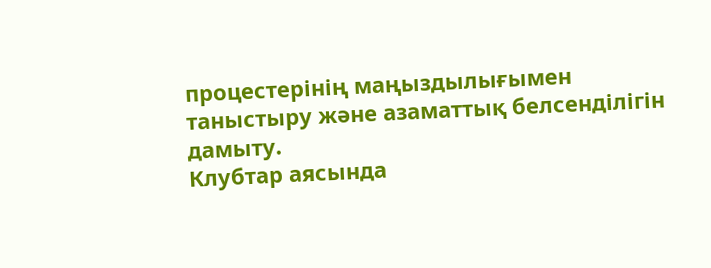процестерінің маңыздылығымен таныстыру және азаматтық белсенділігін дамыту.
Клубтар аясында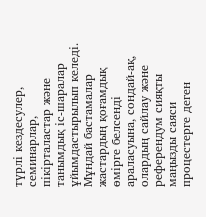түрлі кездесулер, семинарлар, пікірталастар және танымдық іс-шаралар ұйымдастырылып келеді. Мұндай бастамалар жастардың қоғамдық өмірге белсенді араласуына, сондай-ақ, олардың сайлау және референдум сияқты маңызды саяси процестерге деген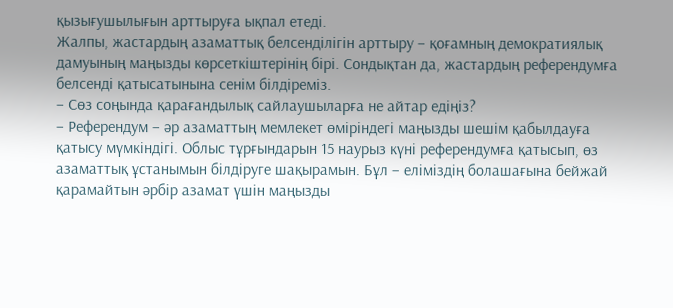қызығушылығын арттыруға ықпал етеді.
Жалпы, жастардың азаматтық белсенділігін арттыру – қоғамның демократиялық дамуының маңызды көрсеткіштерінің бірі. Сондықтан да, жастардың референдумға белсенді қатысатынына сенім білдіреміз.
– Сөз соңында қарағандылық сайлаушыларға не айтар едіңіз?
– Референдум – әр азаматтың мемлекет өміріндегі маңызды шешім қабылдауға қатысу мүмкіндігі. Облыс тұрғындарын 15 наурыз күні референдумға қатысып, өз азаматтық ұстанымын білдіруге шақырамын. Бұл – еліміздің болашағына бейжай қарамайтын әрбір азамат үшін маңызды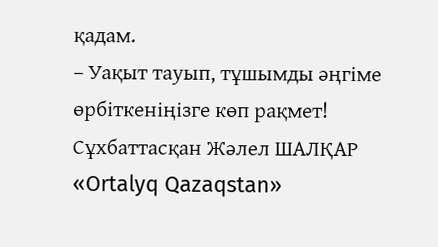қадам.
– Уақыт тауып, тұшымды әңгіме өрбіткеніңізге көп рақмет!
Сұхбаттасқан Жәлел ШАЛҚАР
«Ortalyq Qazaqstan»